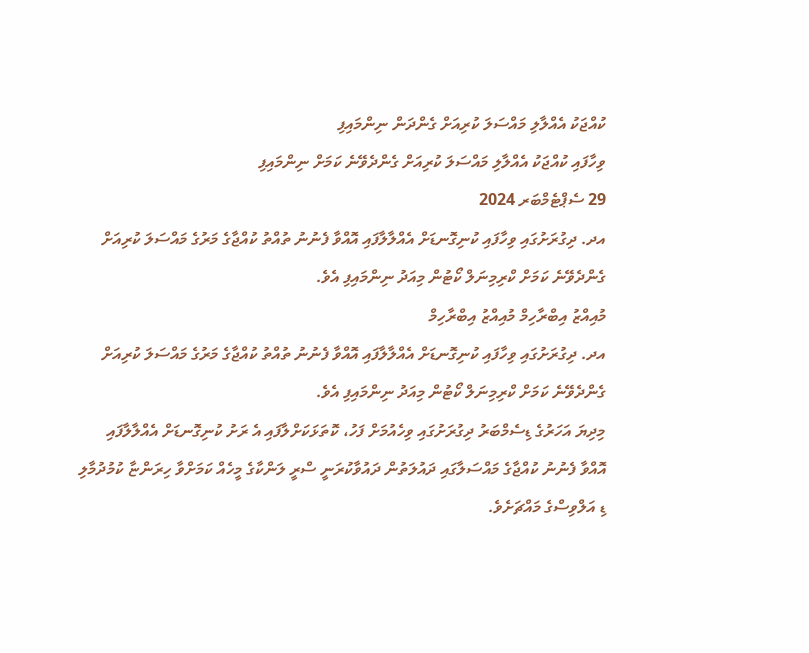ކުއްޖަކު އެއްލާލި މައްސަލަ ކުރިއަށް ގެންދަން ނިންމައިފި
ވިހާފައި ކުއްޖަކު އެއްލާލި މައްސަލަ ކުރިއަށް ގެންދެވޭނެ ކަމަށް ނިންމައިފި
29 ސެޕްޓެމްބަރ 2024
އދ. ދިގުރަށުގައި ވިހާފައި ކުނިގޮނޑަށް އެއްލާލާފައި އޮއްވާ ފެނުނު ތުއްތު ކުއްޖާގެ މަރުގެ މައްސަލަ ކުރިއަށް ގެންދެވޭނެ ކަމަށް ކްރިމިނަލް ކޯޓުން މިއަދު ނިންމައިފި އެވެ.
މުއިއްޒު އިބްރާހިމް މުއިއްޒު އިބްރާހިމް
އދ. ދިގުރަށުގައި ވިހާފައި ކުނިގޮނޑަށް އެއްލާލާފައި އޮއްވާ ފެނުނު ތުއްތު ކުއްޖާގެ މަރުގެ މައްސަލަ ކުރިއަށް ގެންދެވޭނެ ކަމަށް ކްރިމިނަލް ކޯޓުން މިއަދު ނިންމައިފި އެވެ.
މިދިޔަ އަހަރުގެ ޑިސެމްބަރު ދިގުރަށުގައި ވިހެއުމަށް ފަހު، ކޮތަޅަކަށްލާފައި އެ ރަށު ކުނިގޮނޑަށް އެއްލާލާފައި އޮއްވާ ފެނުނު ކުއްޖާގެ މައްސަލާގައި ދައުލަތުން ދައުވާކުރަނީ ސްރީ ލަންކާގެ މީހެއް ކަމަށްވާ ހިރަންޏާ ކުމުދުމާލި ޑި އަލްވިސްގެ މައްޗަށެވެ.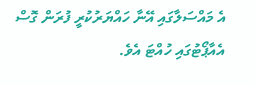އެ މައްސަލާގައި އޭނާ ހައްޔަރުކުރީ ފުރަން ގޮސް އެއާޕޯޓުގައި ހުއްޓަ އެވެ.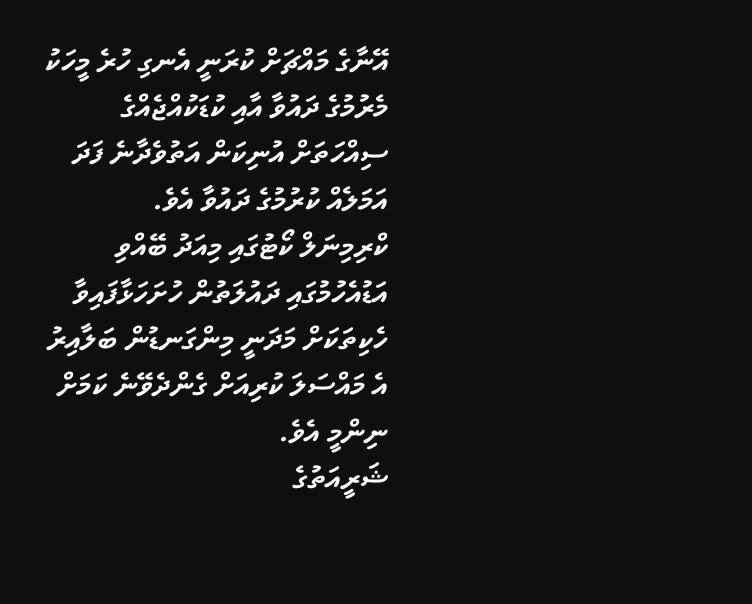އޭނާގެ މައްޗަށް ކުރަނީ އެނގި ހުރެ މީހަކު މެރުމުގެ ދައުވާ އާއި ކުޑަކުއްޖެއްގެ ސިއްހަތަށް އުނިކަން އަތުވެދާނެ ފަދަ އަމަލެއް ކުރުމުގެ ދައުވާ އެވެ.
ކްރިމިނަލް ކޯޓުގައި މިއަދު ބޭއްވި އަޑުއެހުމުގައި ދައުލަތުން ހުށަހަޅާފައިވާ ހެކިތަކަށް މަދަނީ މިންގަނޑުން ބަލާއިރު އެ މައްސަލަ ކުރިއަށް ގެންދެވޭނެ ކަމަށް ނިންމީ އެވެ.
ޝަރީއަތުގެ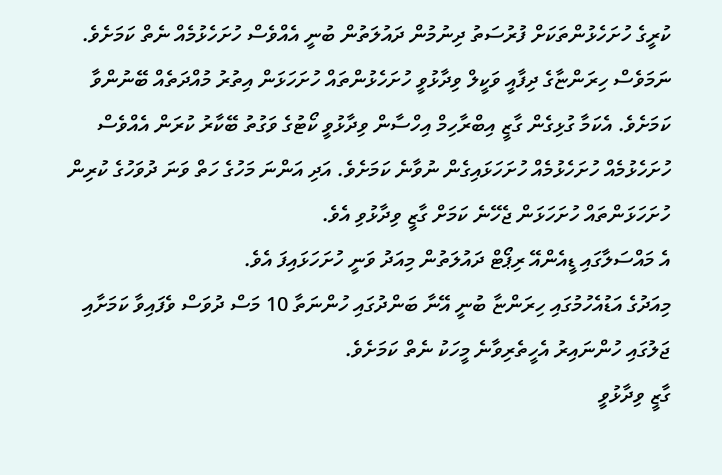ކުރީގެ ހުށަހެޅުންތަކަށް ފުރުސަތު ދިނުމުން ދައުލަތުން ބުނީ އެއްވެސް ހުށަހެޅުމެއް ނެތް ކަމަށެވެ. ނަމަވެސް ހިރަންޏާގެ ދިފާއީ ވަކީލް ވިދާޅުވީ ހުށަހެޅުންތައް ހުށަހަޅަން އިތުރު މުއްދަތެއް ބޭނުންވާ ކަމަށެވެ. އެކަމާ ގުޅިގެން ގާޒީ އިބްރާހިމް އިހްސާން ވިދާޅުވީ ކޯޓުގެ ވަގުތު ބޭކާރު ކުރަން އެއްވެސް ހުށަހެޅުމެއް ހުށަހެޅުމެއް ހުށަހަޅައިގެން ނުވާނެ ކަމަށެވެ. އަދި އަންނަ މަހުގެ ހަތް ވަނަ ދުވަހުގެ ކުރިން ހުށަހަޅަންތައް ހުށަހަޅަން ޖެހޭނެ ކަމަށް ގާޒީ ވިދާޅުވި އެވެ.
އެ މައްސަލާގައި ޑީއެންއޭ ރިޕޯޓް ދައުލަތުން މިއަދު ވަނީ ހުށަހަޅައިފަ އެވެ.
މިއަދުގެ އަޑުއެހުމުގައި ހިރަންޏާ ބުނީ އޭނާ ބަންދުގައި ހުންނަތާ 10 މަސް ދުވަސް ވެފައިވާ ކަމަށާއި ޖަލުގައި ހުންނައިރު އެހީތެރިވާނެ މީހަކު ނެތް ކަމަށެވެ.
ގާޒީ ވިދާޅުވީ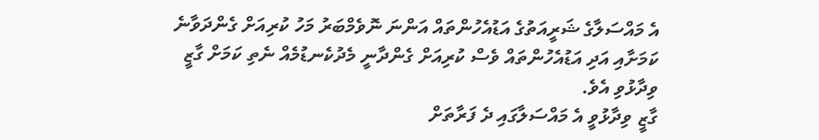އެ މައްސަލާގެ ޝަރީއަތުގެ އަޑުއެހުންތައް އަންނަ ނޮވެމްބަރު މަހު ކުރިއަށް ގެންދަވާނެ ކަމަށާއި އަދި އަޑުއެހުންތައް ވެސް ކުރިއަށް ގެންދާނީ މެދުކެނޑުމެއް ނެތި ކަމަށް ގާޒީ ވިދާޅުވި އެވެ.
ގާޒީ ވިދާޅުވީ އެ މައްސަލާގައި ދެ ފަރާތަށް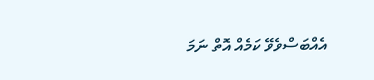އެއްބަސްވެވޭ ކަމެއް އޮތް ނަމަ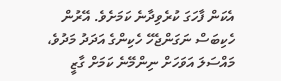އެކަން ފާހަގަ ކުރެވިދާނެ ކަމަށެވެ. އޭރުން ހެކިބަސް ނަގަންޖެހޭ ހެކިންގެ އަދަދު މަދުވެ، މައްސަލަ އަވަހަށް ނިންމޭނެ ކަމަށް ގާޒީ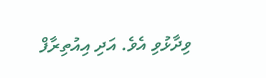ވިދާޅުވި އެވެ. އަދި އިއުތިރާފް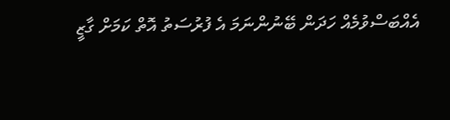އެއްބަސްވުމެއް ހަދަން ބޭނުންނަމަ އެ ފުރުސަތު އޮތް ކަމަށް ގާޒީ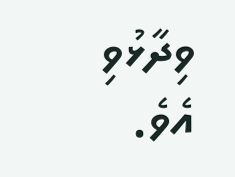ވިދާޅުވި އެވެ.